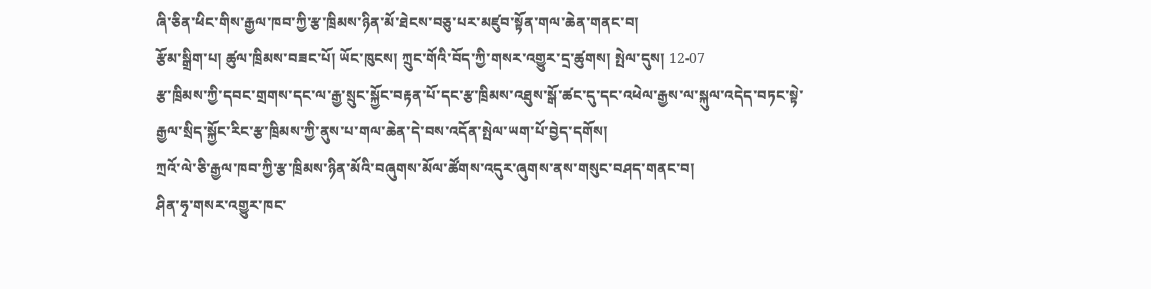ཞི་ཅིན་ཕིང་གིས་རྒྱལ་ཁབ་ཀྱི་རྩ་ཁྲིམས་ཉིན་མོ་ཐེངས་བཅུ་པར་མཛུབ་སྟོན་གལ་ཆེན་གནང་བ།
རྩོམ་སྒྲིག་པ། ཚུལ་ཁྲིམས་བཟང་པོ། ཡོང་ཁུངས། ཀྲུང་གོའི་བོད་ཀྱི་གསར་འགྱུར་དྲ་ཚུགས། སྤེལ་དུས། 12-07
རྩ་ཁྲིམས་ཀྱི་དབང་གྲགས་དང་ལ་རྒྱ་སྲུང་སྐྱོང་བརྟན་པོ་དང་རྩ་ཁྲིམས་འཐུས་སྒོ་ཚང་དུ་དང་འཕེལ་རྒྱས་ལ་སྐུལ་འདེད་བཏང་སྟེ་རྒྱལ་སྲིད་སྐྱོང་རིང་རྩ་ཁྲིམས་ཀྱི་ནུས་པ་གལ་ཆེན་དེ་བས་འདོན་སྤེལ་ཡག་པོ་བྱེད་དགོས།
ཀྲའོ་ལེ་ཅི་རྒྱལ་ཁབ་ཀྱི་རྩ་ཁྲིམས་ཉིན་མོའི་བཞུགས་མོལ་ཚོགས་འདུར་ཞུགས་ནས་གསུང་བཤད་གནང་བ།
ཤིན་ཧྭ་གསར་འགྱུར་ཁང་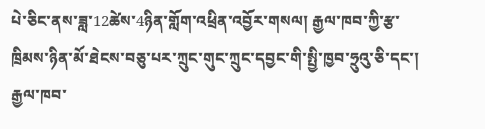པེ་ཅིང་ནས་ཟླ་12ཚེས་4ཉིན་གློག་འཕྲིན་འབྱོར་གསལ། རྒྱལ་ཁབ་ཀྱི་རྩ་ཁྲིམས་ཉིན་མོ་ཐེངས་བཅུ་པར་ཀྲུང་གུང་ཀྲུང་དབྱང་གི་སྤྱི་ཁྱབ་ཧྲུའུ་ཅི་དང་། རྒྱལ་ཁབ་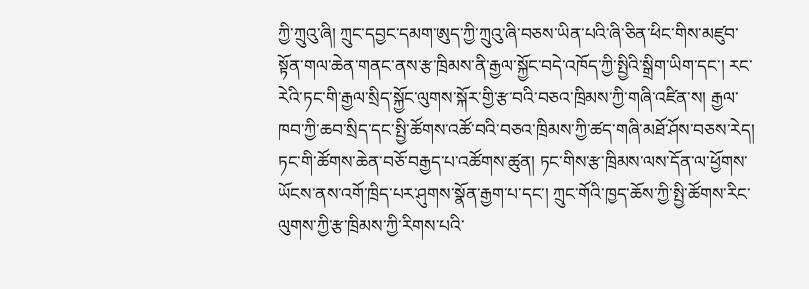ཀྱི་ཀྲུའུ་ཞི། ཀྲུང་དབྱང་དམག་ཨུད་ཀྱི་ཀྲུའུ་ཞི་བཅས་ཡིན་པའི་ཞི་ཅིན་ཕིང་གིས་མཛུབ་སྟོན་གལ་ཆེན་གནང་ནས་རྩ་ཁྲིམས་ནི་རྒྱལ་སྐྱོང་བདེ་འཁོད་ཀྱི་སྤྱིའི་སྒྲིག་ཡིག་དང་། རང་རེའི་ཏང་གི་རྒྱལ་སྲིད་སྐྱོང་ལུགས་སྐོར་གྱི་རྩ་བའི་བཅའ་ཁྲིམས་ཀྱི་གཞི་འཛིན་ས། རྒྱལ་ཁབ་ཀྱི་ཆབ་སྲིད་དང་སྤྱི་ཚོགས་འཚོ་བའི་བཅའ་ཁྲིམས་ཀྱི་ཚད་གཞི་མཐོ་ཤོས་བཅས་རེད། ཏང་གི་ཚོགས་ཆེན་བཅོ་བརྒྱད་པ་འཚོགས་ཚུན། ཏང་གིས་རྩ་ཁྲིམས་ལས་དོན་ལ་ཕྱོགས་ཡོངས་ནས་འགོ་ཁྲིད་པར་ཤུགས་སྣོན་རྒྱག་པ་དང་། ཀྲུང་གོའི་ཁྱད་ཆོས་ཀྱི་སྤྱི་ཚོགས་རིང་ལུགས་ཀྱི་རྩ་ཁྲིམས་ཀྱི་རིགས་པའི་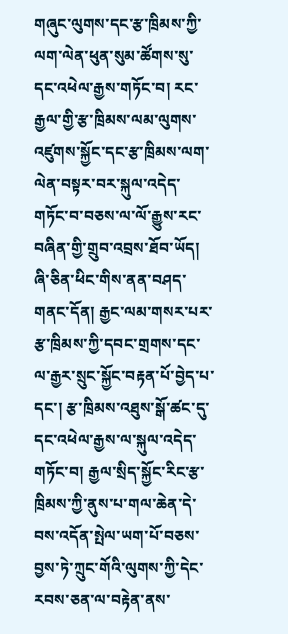གཞུང་ལུགས་དང་རྩ་ཁྲིམས་ཀྱི་ལག་ལེན་ཕུན་སུམ་ཚོགས་སུ་དང་འཕེལ་རྒྱས་གཏོང་བ། རང་རྒྱལ་གྱི་རྩ་ཁྲིམས་ལམ་ལུགས་འཛུགས་སྐྱོང་དང་རྩ་ཁྲིམས་ལག་ལེན་བསྟར་བར་སྐུལ་འདེད་གཏོང་བ་བཅས་ལ་ལོ་རྒྱུས་རང་བཞིན་གྱི་གྲུབ་འབྲས་ཐོབ་ཡོད།
ཞི་ཅིན་ཕིང་གིས་ནན་བཤད་གནང་དོན། རྒྱང་ལམ་གསར་པར་རྩ་ཁྲིམས་ཀྱི་དབང་གྲགས་དང་ལ་རྒྱར་སྲུང་སྐྱོང་བརྟན་པོ་བྱེད་པ་དང་། རྩ་ཁྲིམས་འཐུས་སྒོ་ཚང་དུ་དང་འཕེལ་རྒྱས་ལ་སྐུལ་འདེད་གཏོང་བ། རྒྱལ་སྲིད་སྐྱོང་རིང་རྩ་ཁྲིམས་ཀྱི་ནུས་པ་གལ་ཆེན་དེ་བས་འདོན་སྤེལ་ཡག་པོ་བཅས་བྱས་ཏེ་ཀྲུང་གོའི་ལུགས་ཀྱི་དེང་རབས་ཅན་ལ་བརྟེན་ནས་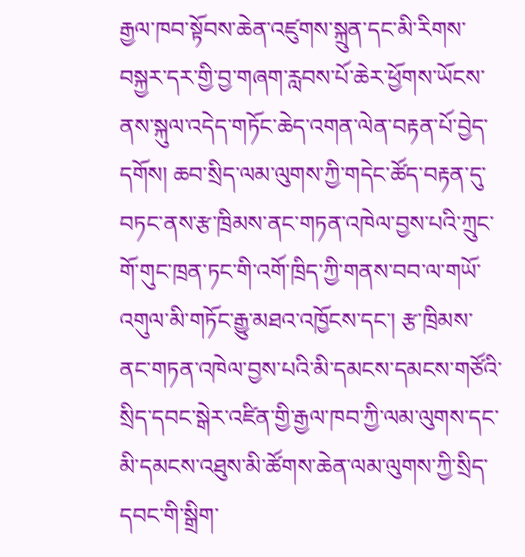རྒྱལ་ཁབ་སྟོབས་ཆེན་འཛུགས་སྐྲུན་དང་མི་རིགས་བསྐྱར་དར་གྱི་བྱ་གཞག་རླབས་པོ་ཆེར་ཕྱོགས་ཡོངས་ནས་སྐུལ་འདེད་གཏོང་ཆེད་འགན་ལེན་བརྟན་པོ་བྱེད་དགོས། ཆབ་སྲིད་ལམ་ལུགས་ཀྱི་གདེང་ཚོད་བརྟན་དུ་བཏང་ནས་རྩ་ཁྲིམས་ནང་གཏན་འཁེལ་བྱས་པའི་ཀྲུང་གོ་གུང་ཁྲན་ཏང་གི་འགོ་ཁྲིད་ཀྱི་གནས་བབ་ལ་གཡོ་འགུལ་མི་གཏོང་རྒྱུ་མཐའ་འཁྱོངས་དང་། རྩ་ཁྲིམས་ནང་གཏན་འཁེལ་བྱས་པའི་མི་དམངས་དམངས་གཙོའི་སྲིད་དབང་སྒེར་འཛིན་གྱི་རྒྱལ་ཁབ་ཀྱི་ལམ་ལུགས་དང་མི་དམངས་འཐུས་མི་ཚོགས་ཆེན་ལམ་ལུགས་ཀྱི་སྲིད་དབང་གི་སྒྲིག་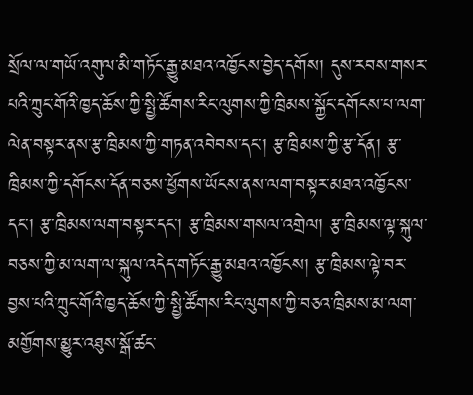སྲོལ་ལ་གཡོ་འགུལ་མི་གཏོང་རྒྱུ་མཐའ་འཁྱོངས་བྱེད་དགོས། དུས་རབས་གསར་པའི་ཀྲུང་གོའི་ཁྱད་ཆོས་ཀྱི་སྤྱི་ཚོགས་རིང་ལུགས་ཀྱི་ཁྲིམས་སྐྱོང་དགོངས་པ་ལག་ལེན་བསྟར་ནས་རྩ་ཁྲིམས་ཀྱི་གཏན་འབེབས་དང་། རྩ་ཁྲིམས་ཀྱི་རྩ་དོན། རྩ་ཁྲིམས་ཀྱི་དགོངས་དོན་བཅས་ཕྱོགས་ཡོངས་ནས་ལག་བསྟར་མཐའ་འཁྱོངས་དང་། རྩ་ཁྲིམས་ལག་བསྟར་དང་། རྩ་ཁྲིམས་གསལ་འགྲེལ། རྩ་ཁྲིམས་ལྟ་སྐུལ་བཅས་ཀྱི་མ་ལག་ལ་སྐུལ་འདེད་གཏོང་རྒྱུ་མཐའ་འཁྱོངས། རྩ་ཁྲིམས་ལྟེ་བར་བྱས་པའི་ཀྲུང་གོའི་ཁྱད་ཆོས་ཀྱི་སྤྱི་ཚོགས་རིང་ལུགས་ཀྱི་བཅའ་ཁྲིམས་མ་ལག་མགྱོགས་མྱུར་འཐུས་སྒོ་ཚང་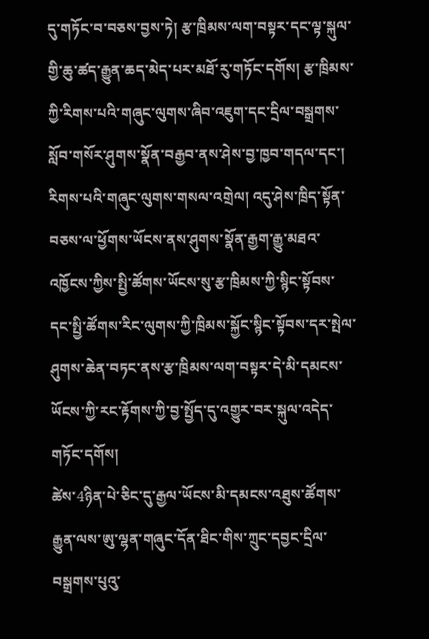དུ་གཏོང་བ་བཅས་བྱས་ཏེ། རྩ་ཁྲིམས་ལག་བསྟར་དང་ལྟ་སྐུལ་གྱི་ཆུ་ཚད་རྒྱུན་ཆད་མེད་པར་མཐོ་རུ་གཏོང་དགོས། རྩ་ཁྲིམས་ཀྱི་རིགས་པའི་གཞུང་ལུགས་ཞིབ་འཇུག་དང་དྲིལ་བསྒྲགས་སློབ་གསོར་ཤུགས་སྣོན་བརྒྱབ་ནས་ཤེས་བྱ་ཁྱབ་གདལ་དང་། རིགས་པའི་གཞུང་ལུགས་གསལ་འགྲེལ། འདུ་ཤེས་ཁྲིད་སྟོན་བཅས་ལ་ཕྱོགས་ཡོངས་ནས་ཤུགས་སྣོན་རྒྱག་རྒྱུ་མཐའ་འཁྱོངས་ཀྱིས་སྤྱི་ཚོགས་ཡོངས་སུ་རྩ་ཁྲིམས་ཀྱི་སྙིང་སྟོབས་དང་སྤྱི་ཚོགས་རིང་ལུགས་ཀྱི་ཁྲིམས་སྐྱོང་སྙིང་སྟོབས་དར་སྤེལ་ཤུགས་ཆེན་བཏང་ནས་རྩ་ཁྲིམས་ལག་བསྟར་དེ་མི་དམངས་ཡོངས་ཀྱི་རང་རྟོགས་ཀྱི་བྱ་སྤྱོད་དུ་འགྱུར་བར་སྐུལ་འདེད་གཏོང་དགོས།
ཚེས་4ཉིན་པེ་ཅིང་དུ་རྒྱལ་ཡོངས་མི་དམངས་འཐུས་ཚོགས་རྒྱུན་ལས་ཨུ་ལྷན་གཞུང་དོན་ཐིང་གིས་ཀྲུང་དབྱང་དྲིལ་བསྒྲགས་པུའུ་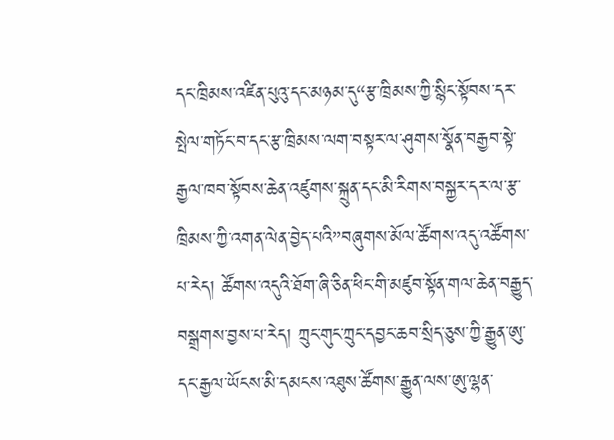དང་ཁྲིམས་འཛིན་པུའུ་དང་མཉམ་དུ“རྩ་ཁྲིམས་ཀྱི་སྙིང་སྟོབས་དར་སྤེལ་གཏོང་བ་དང་རྩ་ཁྲིམས་ལག་བསྟར་ལ་ཤུགས་སྣོན་བརྒྱབ་སྟེ་རྒྱལ་ཁབ་སྟོབས་ཆེན་འཛུགས་སྐྲུན་དང་མི་རིགས་བསྐྱར་དར་ལ་རྩ་ཁྲིམས་ཀྱི་འགན་ལེན་བྱེད་པའི”བཞུགས་མོལ་ཚོགས་འདུ་འཚོགས་པ་རེད། ཚོགས་འདུའི་ཐོག་ཞི་ཅིན་ཕིང་གི་མཛུབ་སྟོན་གལ་ཆེན་བརྒྱུད་བསྒྲགས་བྱས་པ་རེད། ཀྲུང་གུང་ཀྲུང་དབྱང་ཆབ་སྲིད་ཅུས་ཀྱི་རྒྱུན་ཨུ་དང་རྒྱལ་ཡོངས་མི་དམངས་འཐུས་ཚོགས་རྒྱུན་ལས་ཨུ་ལྷན་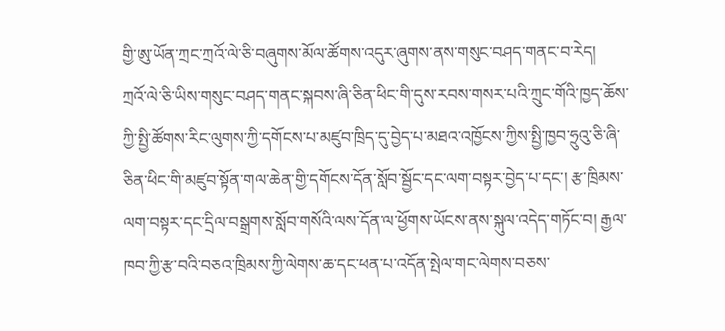གྱི་ཨུ་ཡོན་ཀྲང་ཀྲའོ་ལེ་ཅི་བཞུགས་མོལ་ཚོགས་འདུར་ཞུགས་ནས་གསུང་བཤད་གནང་བ་རེད།
ཀྲའོ་ལེ་ཅི་ཡིས་གསུང་བཤད་གནང་སྐབས་ཞི་ཅིན་ཕིང་གི་དུས་རབས་གསར་པའི་ཀྲུང་གོའི་ཁྱད་ཆོས་ཀྱི་སྤྱི་ཚོགས་རིང་ལུགས་ཀྱི་དགོངས་པ་མཛུབ་ཁྲིད་དུ་བྱེད་པ་མཐའ་འཁྱོངས་ཀྱིས་སྤྱི་ཁྱབ་ཧྲུའུ་ཅི་ཞི་ཅིན་ཕིང་གི་མཛུབ་སྟོན་གལ་ཆེན་གྱི་དགོངས་དོན་སློབ་སྦྱོང་དང་ལག་བསྟར་བྱེད་པ་དང་། རྩ་ཁྲིམས་ལག་བསྟར་དང་དྲིལ་བསྒྲགས་སློབ་གསོའི་ལས་དོན་ལ་ཕྱོགས་ཡོངས་ནས་སྐུལ་འདེད་གཏོང་བ། རྒྱལ་ཁབ་ཀྱི་རྩ་བའི་བཅའ་ཁྲིམས་ཀྱི་ལེགས་ཆ་དང་ཕན་པ་འདོན་སྤེལ་གང་ལེགས་བཅས་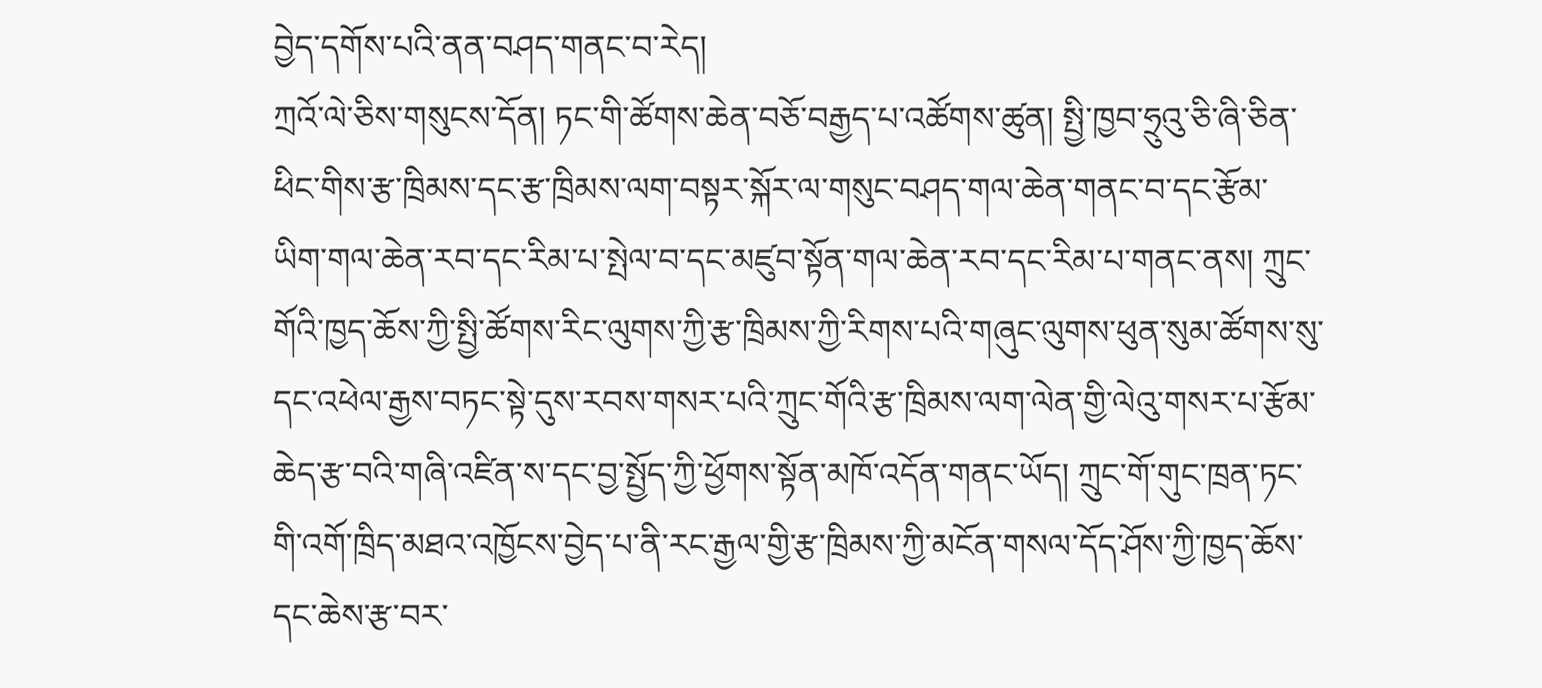བྱེད་དགོས་པའི་ནན་བཤད་གནང་བ་རེད།
ཀྲའོ་ལེ་ཅིས་གསུངས་དོན། ཏང་གི་ཚོགས་ཆེན་བཅོ་བརྒྱད་པ་འཚོགས་ཚུན། སྤྱི་ཁྱབ་ཧྲུའུ་ཅི་ཞི་ཅིན་ཕིང་གིས་རྩ་ཁྲིམས་དང་རྩ་ཁྲིམས་ལག་བསྟར་སྐོར་ལ་གསུང་བཤད་གལ་ཆེན་གནང་བ་དང་རྩོམ་ཡིག་གལ་ཆེན་རབ་དང་རིམ་པ་སྤེལ་བ་དང་མཛུབ་སྟོན་གལ་ཆེན་རབ་དང་རིམ་པ་གནང་ནས། ཀྲུང་གོའི་ཁྱད་ཆོས་ཀྱི་སྤྱི་ཚོགས་རིང་ལུགས་ཀྱི་རྩ་ཁྲིམས་ཀྱི་རིགས་པའི་གཞུང་ལུགས་ཕུན་སུམ་ཚོགས་སུ་དང་འཕེལ་རྒྱས་བཏང་སྟེ་དུས་རབས་གསར་པའི་ཀྲུང་གོའི་རྩ་ཁྲིམས་ལག་ལེན་གྱི་ལེའུ་གསར་པ་རྩོམ་ཆེད་རྩ་བའི་གཞི་འཛིན་ས་དང་བྱ་སྤྱོད་ཀྱི་ཕྱོགས་སྟོན་མཁོ་འདོན་གནང་ཡོད། ཀྲུང་གོ་གུང་ཁྲན་ཏང་གི་འགོ་ཁྲིད་མཐའ་འཁྱོངས་བྱེད་པ་ནི་རང་རྒྱལ་གྱི་རྩ་ཁྲིམས་ཀྱི་མངོན་གསལ་དོད་ཤོས་ཀྱི་ཁྱད་ཆོས་དང་ཆེས་རྩ་བར་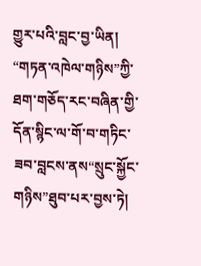གྱུར་པའི་བླང་བྱ་ཡིན། “གཏན་འཁེལ་གཉིས”ཀྱི་ཐག་གཅོད་རང་བཞིན་གྱི་དོན་སྙིང་ལ་གོ་བ་གཏིང་ཟབ་བླངས་ནས“སྲུང་སྐྱོང་གཉིས”ཐུབ་པར་བྱས་ཏེ།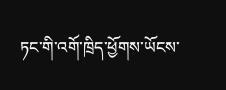ཏང་གི་འགོ་ཁྲིད་ཕྱོགས་ཡོངས་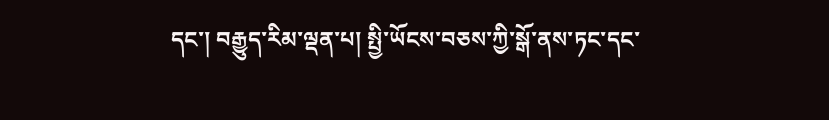དང་། བརྒྱུད་རིམ་ལྡན་པ། སྤྱི་ཡོངས་བཅས་ཀྱི་སྒོ་ནས་ཏང་དང་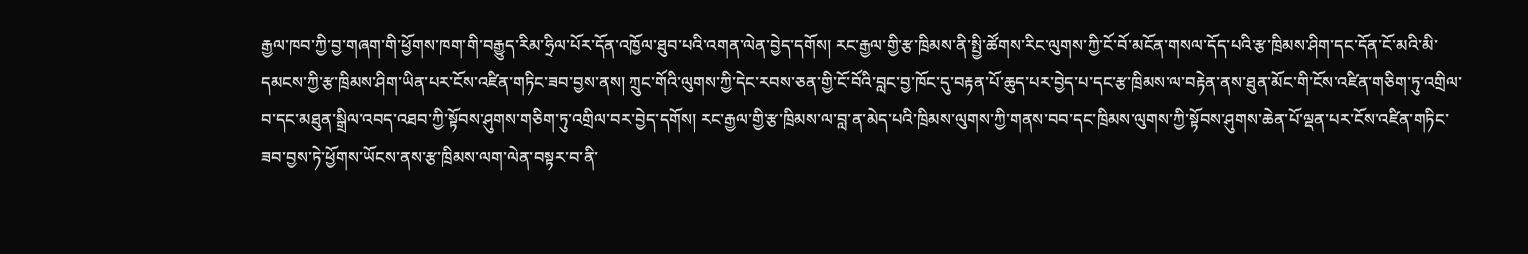རྒྱལ་ཁབ་ཀྱི་བྱ་གཞག་གི་ཕྱོགས་ཁག་གི་བརྒྱུད་རིམ་ཧྲིལ་པོར་དོན་འཁྱོལ་ཐུབ་པའི་འགན་ལེན་བྱེད་དགོས། རང་རྒྱལ་གྱི་རྩ་ཁྲིམས་ནི་སྤྱི་ཚོགས་རིང་ལུགས་ཀྱི་ངོ་བོ་མངོན་གསལ་དོད་པའི་རྩ་ཁྲིམས་ཤིག་དང་དོན་ངོ་མའི་མི་དམངས་ཀྱི་རྩ་ཁྲིམས་ཤིག་ཡིན་པར་ངོས་འཛིན་གཏིང་ཟབ་བྱས་ནས། ཀྲུང་གོའི་ལུགས་ཀྱི་དེང་རབས་ཅན་གྱི་ངོ་བོའི་བླང་བྱ་ཁོང་དུ་བརྟན་པོ་ཆུད་པར་བྱེད་པ་དང་རྩ་ཁྲིམས་ལ་བརྟེན་ནས་ཐུན་མོང་གི་ངོས་འཛིན་གཅིག་ཏུ་འགྲིལ་བ་དང་མཐུན་སྒྲིལ་འབད་འཐབ་ཀྱི་སྟོབས་ཤུགས་གཅིག་ཏུ་འགྲིལ་བར་བྱེད་དགོས། རང་རྒྱལ་གྱི་རྩ་ཁྲིམས་ལ་བླ་ན་མེད་པའི་ཁྲིམས་ལུགས་ཀྱི་གནས་བབ་དང་ཁྲིམས་ལུགས་ཀྱི་སྟོབས་ཤུགས་ཆེན་པོ་ལྡན་པར་ངོས་འཛིན་གཏིང་ཟབ་བྱས་ཏེ་ཕྱོགས་ཡོངས་ནས་རྩ་ཁྲིམས་ལག་ལེན་བསྟར་བ་ནི་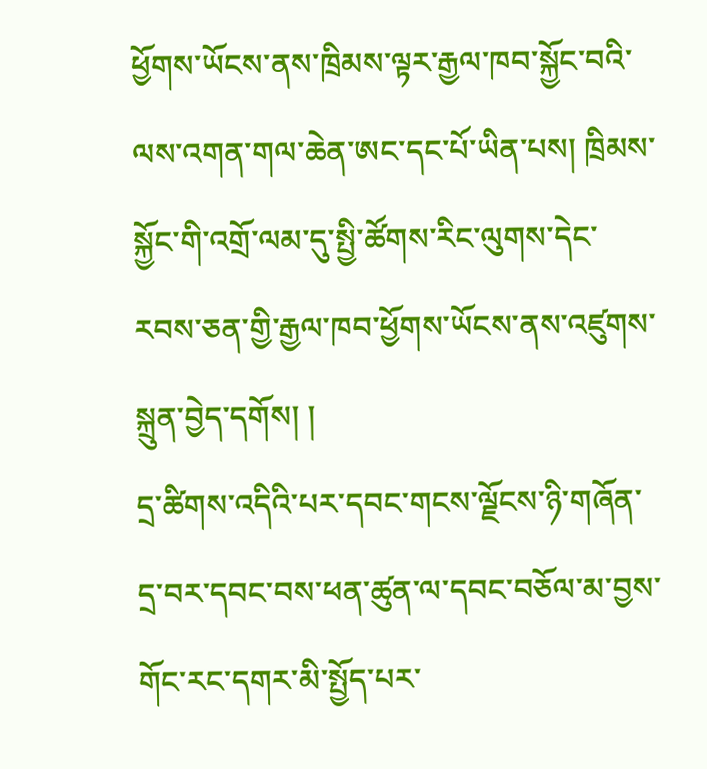ཕྱོགས་ཡོངས་ནས་ཁྲིམས་ལྟར་རྒྱལ་ཁབ་སྐྱོང་བའི་ལས་འགན་གལ་ཆེན་ཨང་དང་པོ་ཡིན་པས། ཁྲིམས་སྐྱོང་གི་འགྲོ་ལམ་དུ་སྤྱི་ཚོགས་རིང་ལུགས་དེང་རབས་ཅན་གྱི་རྒྱལ་ཁབ་ཕྱོགས་ཡོངས་ནས་འཛུགས་སྐྲུན་བྱེད་དགོས། །
དྲ་ཚིགས་འདིའི་པར་དབང་གངས་ལྗོངས་ཉི་གཞོན་དྲ་བར་དབང་བས་ཕན་ཚུན་ལ་དབང་བཅོལ་མ་བྱས་གོང་རང་དགར་མི་སྤྱོད་པར་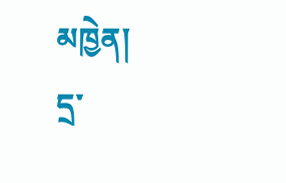མཁྱེན།
དྲ་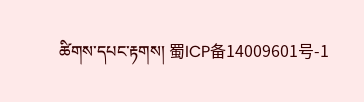ཚིགས་དཔང་རྟགས། 蜀ICP备14009601号-1